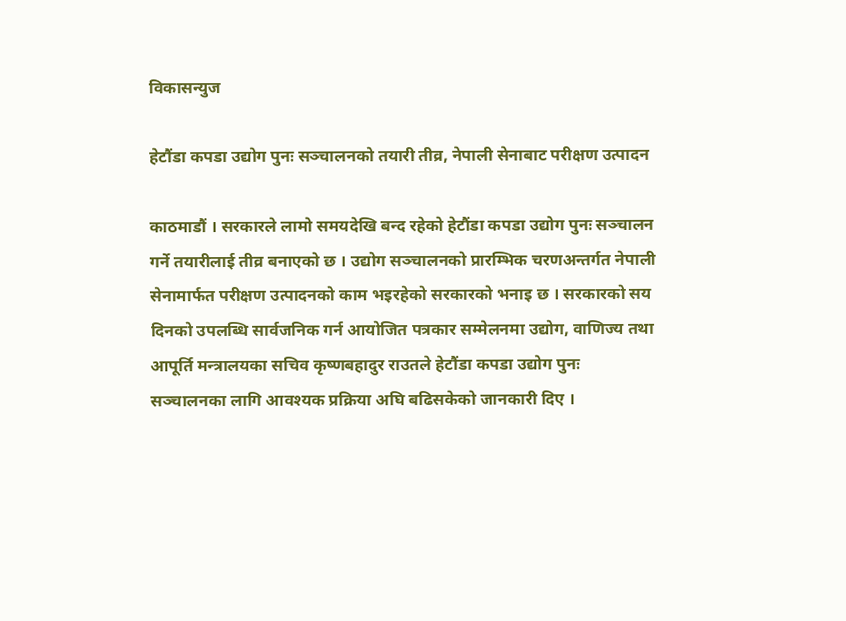विकासन्युज

हेटौंडा कपडा उद्योग पुनः सञ्चालनको तयारी तीव्र, नेपाली सेनाबाट परीक्षण उत्पादन

काठमाडौं । सरकारले लामो समयदेखि बन्द रहेको हेटौंडा कपडा उद्योग पुनः सञ्चालन गर्ने तयारीलाई तीव्र बनाएको छ । उद्योग सञ्चालनको प्रारम्भिक चरणअन्तर्गत नेपाली सेनामार्फत परीक्षण उत्पादनको काम भइरहेको सरकारको भनाइ छ । सरकारको सय दिनको उपलब्धि सार्वजनिक गर्न आयोजित पत्रकार सम्मेलनमा उद्योग, वाणिज्य तथा आपूर्ति मन्त्रालयका सचिव कृष्णबहादुर राउतले हेटौंडा कपडा उद्योग पुनः सञ्चालनका लागि आवश्यक प्रक्रिया अघि बढिसकेको जानकारी दिए ।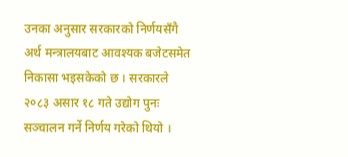उनका अनुसार सरकारको निर्णयसँगै अर्थ मन्त्रालयबाट आवश्यक बजेटसमेत निकासा भइसकेको छ । सरकारले २०८३ असार १८ गते उद्योग पुनः सञ्चालन गर्ने निर्णय गरेको थियो ।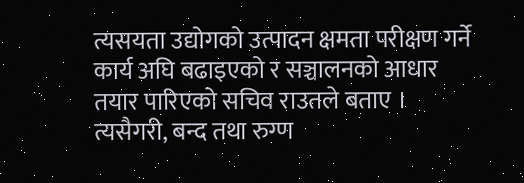त्यसयता उद्योगको उत्पादन क्षमता परीक्षण गर्ने कार्य अघि बढाइएको र सञ्चालनको आधार तयार पारिएको सचिव राउतले बताए । त्यसैगरी, बन्द तथा रुग्ण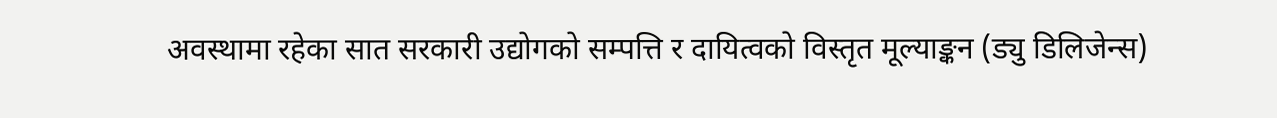अवस्थामा रहेका सात सरकारी उद्योगको सम्पत्ति र दायित्वको विस्तृत मूल्याङ्कन (ड्यु डिलिजेन्स)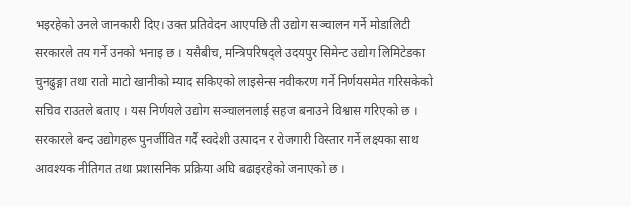भइरहेको उनले जानकारी दिए। उक्त प्रतिवेदन आएपछि ती उद्योग सञ्चालन गर्ने मोडालिटी सरकारले तय गर्ने उनको भनाइ छ । यसैबीच, मन्त्रिपरिषद्ले उदयपुर सिमेन्ट उद्योग लिमिटेडका चुनढुङ्गा तथा रातो माटो खानीको म्याद सकिएको लाइसेन्स नवीकरण गर्ने निर्णयसमेत गरिसकेको सचिव राउतले बताए । यस निर्णयले उद्योग सञ्चालनलाई सहज बनाउने विश्वास गरिएको छ । सरकारले बन्द उद्योगहरू पुनर्जीवित गर्दै स्वदेशी उत्पादन र रोजगारी विस्तार गर्ने लक्ष्यका साथ आवश्यक नीतिगत तथा प्रशासनिक प्रक्रिया अघि बढाइरहेको जनाएको छ ।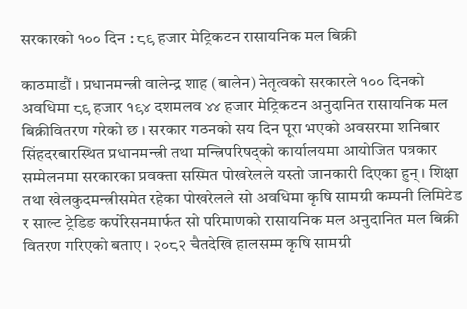सरकारको १०० दिन : ८९ हजार मेट्रिकटन रासायनिक मल बिक्री

काठमाडौं । प्रधानमन्त्री वालेन्द्र शाह (बालेन) नेतृत्वको सरकारले १०० दिनको अवधिमा ८९ हजार १९४ दशमलव ४४ हजार मेट्रिकटन अनुदानित रासायनिक मल बिक्रीवितरण गरेको छ । सरकार गठनको सय दिन पूरा भएको अवसरमा शनिबार सिंहदरबारस्थित प्रधानमन्त्री तथा मन्त्रिपरिषद्को कार्यालयमा आयोजित पत्रकार सम्मेलनमा सरकारका प्रवक्ता सस्मित पोखरेलले यस्तो जानकारी दिएका हुन् । शिक्षा तथा खेलकुदमन्त्रीसमेत रहेका पोखरेलले सो अवधिमा कृषि सामग्री कम्पनी लिमिटेड र साल्ट ट्रेडिङ कर्पोरेसनमार्फत सो परिमाणको रासायनिक मल अनुदानित मल बिक्री वितरण गरिएको बताए । २०८२ चैतदेखि हालसम्म कृषि सामग्री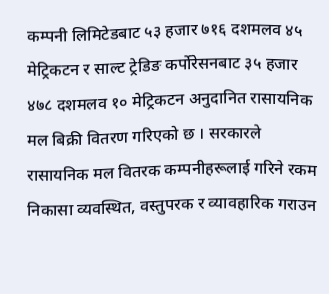कम्पनी लिमिटेडबाट ५३ हजार ७१६ दशमलव ४५ मेट्रिकटन र साल्ट ट्रेडिङ कर्पोरेसनबाट ३५ हजार ४७८ दशमलव १० मेट्रिकटन अनुदानित रासायनिक मल बिक्री वितरण गरिएको छ । सरकारले रासायनिक मल वितरक कम्पनीहरूलाई गरिने रकम निकासा व्यवस्थित, वस्तुपरक र व्यावहारिक गराउन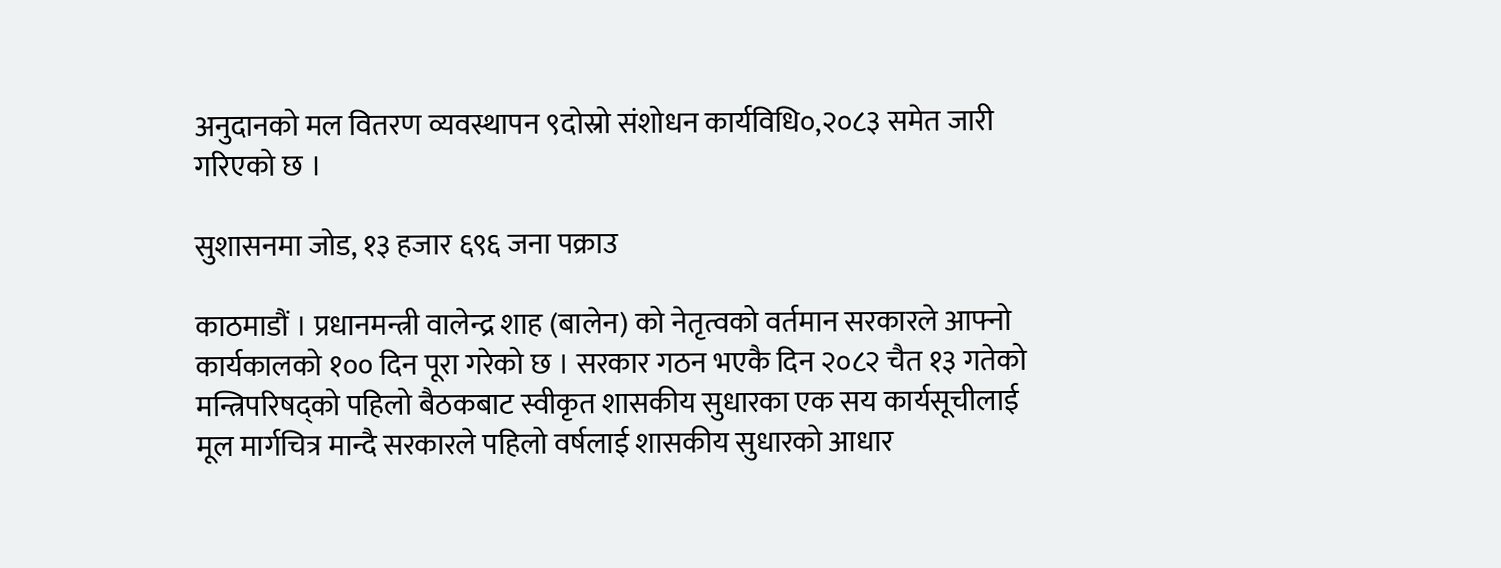अनुदानको मल वितरण व्यवस्थापन ९दोस्रो संशोधन कार्यविधि०,२०८३ समेत जारी गरिएको छ ।

सुशासनमा जोड, १३ हजार ६९६ जना पक्राउ

काठमाडौं । प्रधानमन्त्री वालेन्द्र शाह (बालेन) को नेतृत्वको वर्तमान सरकारले आफ्नो कार्यकालको १०० दिन पूरा गरेको छ । सरकार गठन भएकै दिन २०८२ चैत १३ गतेको मन्त्रिपरिषद्को पहिलो बैठकबाट स्वीकृत शासकीय सुधारका एक सय कार्यसूचीलाई मूल मार्गचित्र मान्दै सरकारले पहिलो वर्षलाई शासकीय सुधारको आधार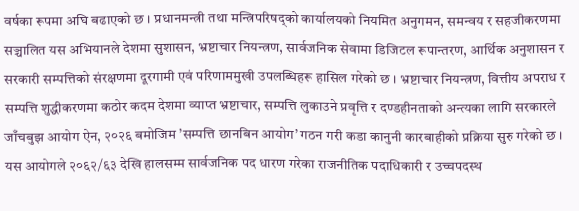वर्षका रूपमा अघि बढाएको छ । प्रधानमन्त्री तथा मन्त्रिपरिषद्को कार्यालयको नियमित अनुगमन, समन्वय र सहजीकरणमा सञ्चालित यस अभियानले देशमा सुशासन, भ्रष्टाचार नियन्त्रण, सार्वजनिक सेवामा डिजिटल रूपान्तरण, आर्थिक अनुशासन र सरकारी सम्पत्तिको संरक्षणमा दूरगामी एवं परिणाममुखी उपलब्धिहरू हासिल गरेको छ । भ्रष्टाचार नियन्त्रण, वित्तीय अपराध र सम्पत्ति शुद्धीकरणमा कठोर कदम देशमा व्याप्त भ्रष्टाचार, सम्पत्ति लुकाउने प्रवृत्ति र दण्डहीनताको अन्त्यका लागि सरकारले जाँचबुझ आयोग ऐन, २०२६ बमोजिम ’सम्पत्ति छानबिन आयोग’ गठन गरी कडा कानुनी कारबाहीको प्रक्रिया सुरु गरेको छ ।  यस आयोगले २०६२/६३ देखि हालसम्म सार्वजनिक पद धारण गरेका राजनीतिक पदाधिकारी र उच्चपदस्थ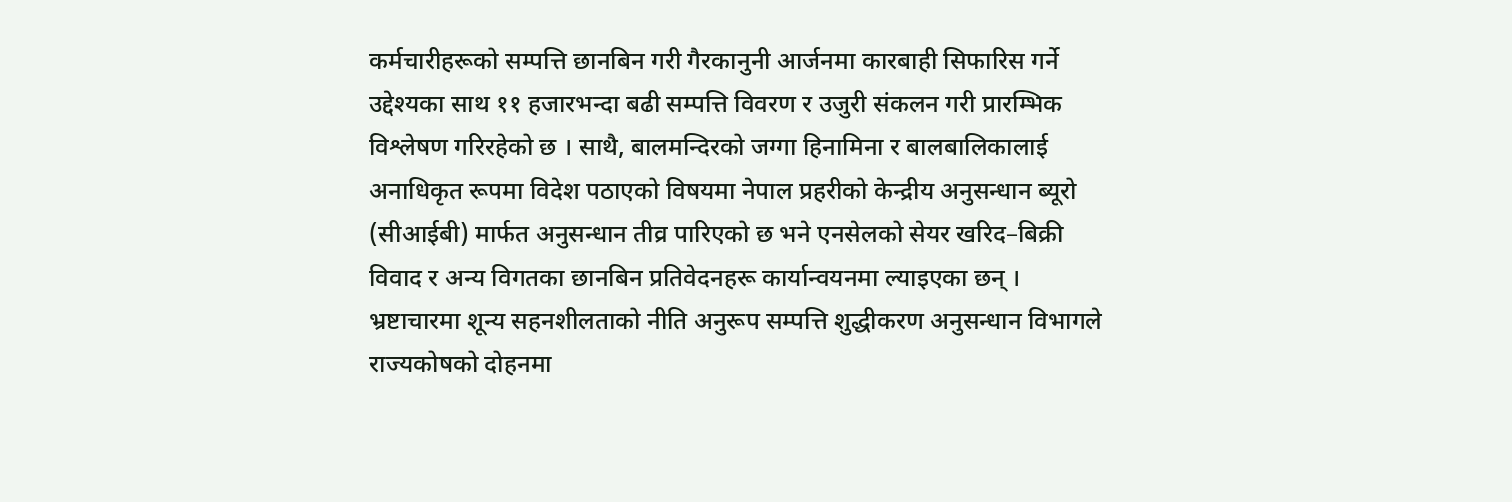कर्मचारीहरूको सम्पत्ति छानबिन गरी गैरकानुनी आर्जनमा कारबाही सिफारिस गर्ने उद्देश्यका साथ ११ हजारभन्दा बढी सम्पत्ति विवरण र उजुरी संकलन गरी प्रारम्भिक विश्लेषण गरिरहेको छ । साथै, बालमन्दिरको जग्गा हिनामिना र बालबालिकालाई अनाधिकृत रूपमा विदेश पठाएको विषयमा नेपाल प्रहरीको केन्द्रीय अनुसन्धान ब्यूरो (सीआईबी) मार्फत अनुसन्धान तीव्र पारिएको छ भने एनसेलको सेयर खरिद–बिक्री विवाद र अन्य विगतका छानबिन प्रतिवेदनहरू कार्यान्वयनमा ल्याइएका छन् ।  भ्रष्टाचारमा शून्य सहनशीलताको नीति अनुरूप सम्पत्ति शुद्धीकरण अनुसन्धान विभागले राज्यकोषको दोहनमा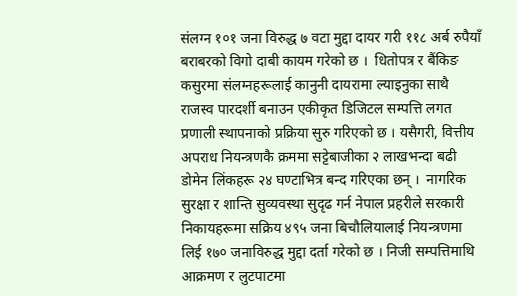संलग्न १०१ जना विरुद्ध ७ वटा मुद्दा दायर गरी ११८ अर्ब रुपैयाँ बराबरको विगो दाबी कायम गरेको छ ।  धितोपत्र र बैंकिङ कसुरमा संलग्नहरूलाई कानुनी दायरामा ल्याइनुका साथै राजस्व पारदर्शी बनाउन एकीकृत डिजिटल सम्पत्ति लगत प्रणाली स्थापनाको प्रक्रिया सुरु गरिएको छ । यसैगरी, वित्तीय अपराध नियन्त्रणकै क्रममा सट्टेबाजीका २ लाखभन्दा बढी डोमेन लिंकहरू २४ घण्टाभित्र बन्द गरिएका छन् ।  नागरिक सुरक्षा र शान्ति सुव्यवस्था सुदृढ गर्न नेपाल प्रहरीले सरकारी निकायहरूमा सक्रिय ४९५ जना बिचौलियालाई नियन्त्रणमा लिई १७० जनाविरुद्ध मुद्दा दर्ता गरेको छ । निजी सम्पत्तिमाथि आक्रमण र लुटपाटमा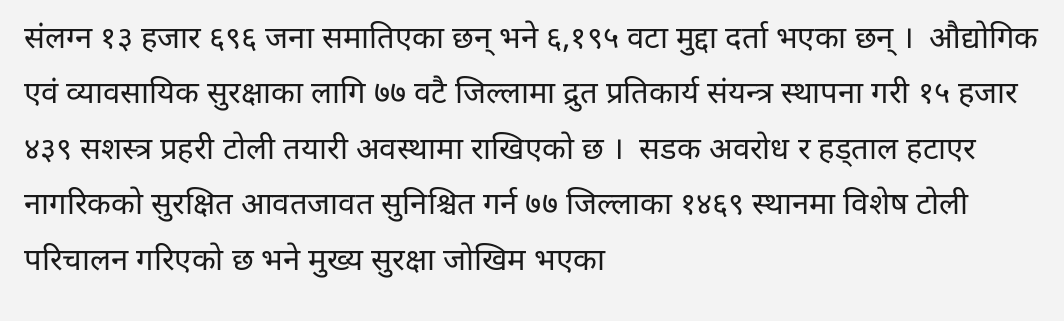संलग्न १३ हजार ६९६ जना समातिएका छन् भने ६,१९५ वटा मुद्दा दर्ता भएका छन् ।  औद्योगिक एवं व्यावसायिक सुरक्षाका लागि ७७ वटै जिल्लामा द्रुत प्रतिकार्य संयन्त्र स्थापना गरी १५ हजार ४३९ सशस्त्र प्रहरी टोली तयारी अवस्थामा राखिएको छ ।  सडक अवरोध र हड्ताल हटाएर नागरिकको सुरक्षित आवतजावत सुनिश्चित गर्न ७७ जिल्लाका १४६९ स्थानमा विशेष टोली परिचालन गरिएको छ भने मुख्य सुरक्षा जोखिम भएका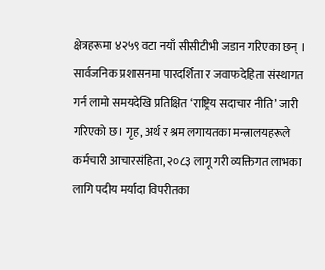क्षेत्रहरूमा ४२५९ वटा नयाँ सीसीटीभी जडान गरिएका छन् ।  सार्वजनिक प्रशासनमा पारदर्शिता र जवाफदेहिता संस्थागत गर्न लामो समयदेखि प्रतिक्षित ‘राष्ट्रिय सदाचार नीति’ जारी गरिएको छ। गृह, अर्थ र श्रम लगायतका मन्त्रालयहरूले कर्मचारी आचारसंहिता, २०८३ लागू गरी व्यक्तिगत लाभका लागि पदीय मर्यादा विपरीतका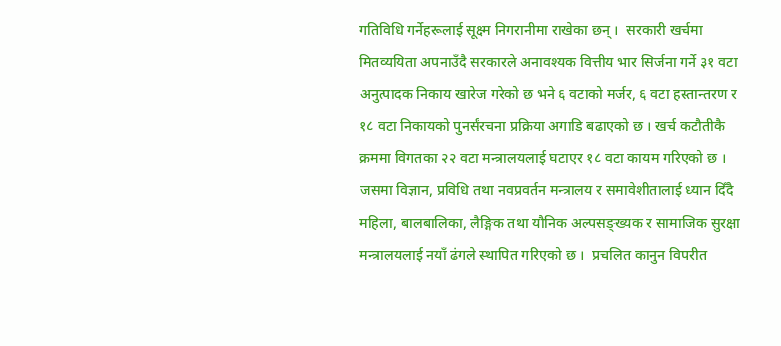गतिविधि गर्नेहरूलाई सूक्ष्म निगरानीमा राखेका छन् ।  सरकारी खर्चमा मितव्ययिता अपनाउँदै सरकारले अनावश्यक वित्तीय भार सिर्जना गर्ने ३१ वटा अनुत्पादक निकाय खारेज गरेको छ भने ६ वटाको मर्जर, ६ वटा हस्तान्तरण र १८ वटा निकायको पुनर्संरचना प्रक्रिया अगाडि बढाएको छ । खर्च कटौतीकै क्रममा विगतका २२ वटा मन्त्रालयलाई घटाएर १८ वटा कायम गरिएको छ ।  जसमा विज्ञान, प्रविधि तथा नवप्रवर्तन मन्त्रालय र समावेशीतालाई ध्यान दिँदै महिला, बालबालिका, लैङ्गिक तथा यौनिक अल्पसङ्ख्यक र सामाजिक सुरक्षा मन्त्रालयलाई नयाँ ढंगले स्थापित गरिएको छ ।  प्रचलित कानुन विपरीत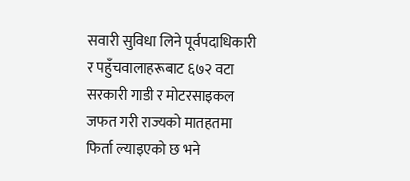सवारी सुविधा लिने पूर्वपदाधिकारी र पहुँचवालाहरूबाट ६७२ वटा सरकारी गाडी र मोटरसाइकल जफत गरी राज्यको मातहतमा फिर्ता ल्याइएको छ भने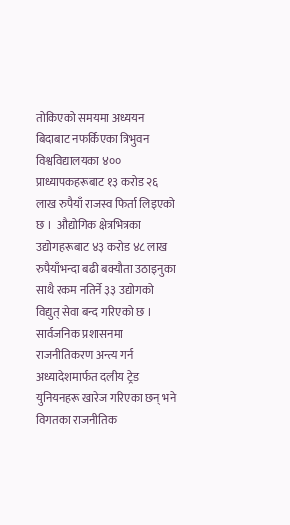तोकिएको समयमा अध्ययन बिदाबाट नफर्किएका त्रिभुवन विश्वविद्यालयका ४०० प्राध्यापकहरूबाट १३ करोड २६ लाख रुपैयाँ राजस्व फिर्ता लिइएको छ ।  औद्योगिक क्षेत्रभित्रका उद्योगहरूबाट ४३ करोड ४८ लाख रुपैयाँभन्दा बढी बक्यौता उठाइनुका साथै रकम नतिर्ने ३३ उद्योगको विद्युत् सेवा बन्द गरिएको छ ।  सार्वजनिक प्रशासनमा राजनीतिकरण अन्त्य गर्न अध्यादेशमार्फत दलीय ट्रेड युनियनहरू खारेज गरिएका छन् भने विगतका राजनीतिक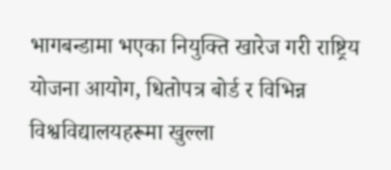भागबन्डामा भएका नियुक्ति खारेज गरी राष्ट्रिय योजना आयोग, धितोपत्र बोर्ड र विभिन्न विश्वविद्यालयहरूमा खुल्ला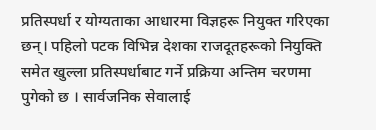प्रतिस्पर्धा र योग्यताका आधारमा विज्ञहरू नियुक्त गरिएका छन्। पहिलो पटक विभिन्न देशका राजदूतहरूको नियुक्ति समेत खुल्ला प्रतिस्पर्धाबाट गर्ने प्रक्रिया अन्तिम चरणमा पुगेको छ । सार्वजनिक सेवालाई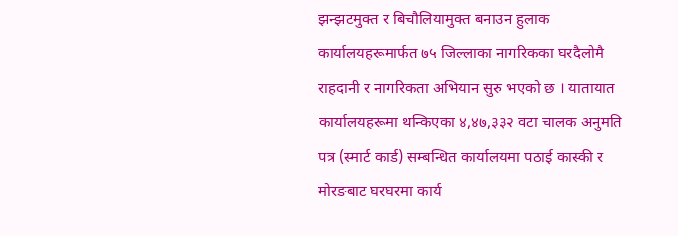झन्झटमुक्त र बिचौलियामुक्त बनाउन हुलाक कार्यालयहरूमार्फत ७५ जिल्लाका नागरिकका घरदैलोमै राहदानी र नागरिकता अभियान सुरु भएको छ । यातायात कार्यालयहरूमा थन्किएका ४,४७,३३२ वटा चालक अनुमति पत्र (स्मार्ट कार्ड) सम्बन्धित कार्यालयमा पठाई कास्की र मोरङबाट घरघरमा कार्य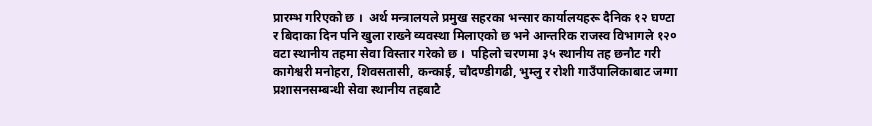प्रारम्भ गरिएको छ ।  अर्थ मन्त्रालयले प्रमुख सहरका भन्सार कार्यालयहरू दैनिक १२ घण्टा र बिदाका दिन पनि खुला राख्ने व्यवस्था मिलाएको छ भने आन्तरिक राजस्व विभागले १२० वटा स्थानीय तहमा सेवा विस्तार गरेको छ ।  पहिलो चरणमा ३५ स्थानीय तह छनौट गरी कागेश्वरी मनोहरा, शिवसतासी, कन्काई, चौदण्डीगढी, भुम्लु र रोशी गाउँपालिकाबाट जग्गा प्रशासनसम्बन्धी सेवा स्थानीय तहबाटै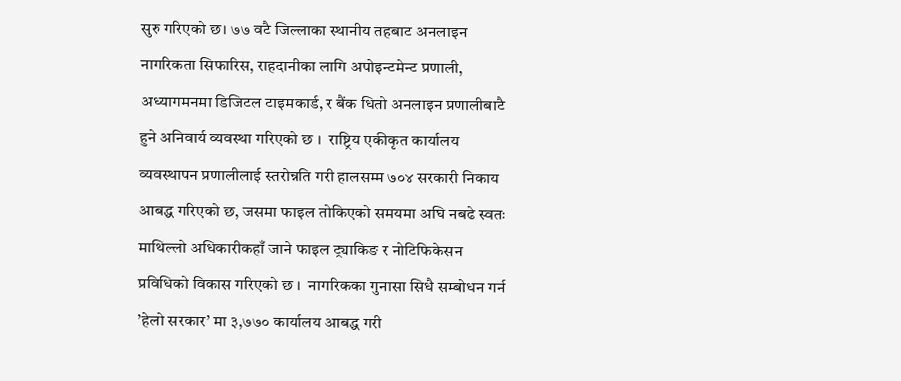सुरु गरिएको छ। ७७ वटै जिल्लाका स्थानीय तहबाट अनलाइन नागरिकता सिफारिस, राहदानीका लागि अपोइन्टमेन्ट प्रणाली, अध्यागमनमा डिजिटल टाइमकार्ड, र बैंक धितो अनलाइन प्रणालीबाटै हुने अनिवार्य व्यवस्था गरिएको छ ।  राष्ट्रिय एकीकृत कार्यालय व्यवस्थापन प्रणालीलाई स्तरोन्नति गरी हालसम्म ७०४ सरकारी निकाय आबद्ध गरिएको छ, जसमा फाइल तोकिएको समयमा अघि नबढे स्वतः माथिल्लो अधिकारीकहाँ जाने फाइल ट्र्याकिङ र नोटिफिकेसन प्रविधिको विकास गरिएको छ ।  नागरिकका गुनासा सिधै सम्बोधन गर्न ’हेलो सरकार’ मा ३,७७० कार्यालय आबद्ध गरी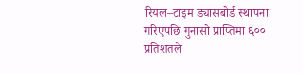रियल–टाइम ड्यासबोर्ड स्थापना गरिएपछि गुनासो प्राप्तिमा ६०० प्रतिशतले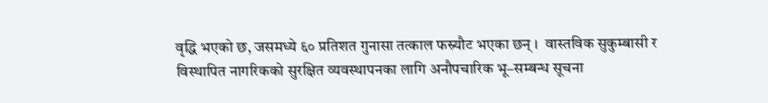वृद्धि भएको छ, जसमध्ये ६० प्रतिशत गुनासा तत्काल फस्र्यौट भएका छन् ।  वास्तविक सुकुम्बासी र विस्थापित नागरिकको सुरक्षित व्यवस्थापनका लागि अनौपचारिक भू–सम्बन्ध सूचना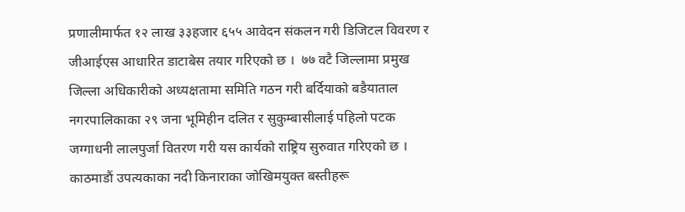प्रणालीमार्फत १२ लाख ३३हजार ६५५ आवेदन संकलन गरी डिजिटल विवरण र जीआईएस आधारित डाटाबेस तयार गरिएको छ ।  ७७ वटै जिल्लामा प्रमुख जिल्ला अधिकारीको अध्यक्षतामा समिति गठन गरी बर्दियाको बडैयाताल नगरपालिकाका २९ जना भूमिहीन दलित र सुकुम्बासीलाई पहिलो पटक जग्गाधनी लालपुर्जा वितरण गरी यस कार्यको राष्ट्रिय सुरुवात गरिएको छ ।  काठमाडौं उपत्यकाका नदी किनाराका जोखिमयुक्त बस्तीहरू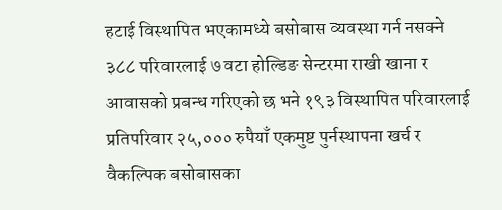हटाई विस्थापित भएकामध्ये बसोबास व्यवस्था गर्न नसक्ने ३८८ परिवारलाई ७ वटा होल्डिङ सेन्टरमा राखी खाना र आवासको प्रबन्ध गरिएको छ भने १९३ विस्थापित परिवारलाई प्रतिपरिवार २५,००० रुपैयाँ एकमुष्ट पुर्नस्थापना खर्च र वैकल्पिक बसोबासका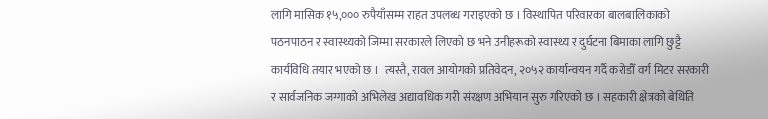लागि मासिक १५,००० रुपैयाँसम्म राहत उपलब्ध गराइएको छ । विस्थापित परिवारका बालबालिकाको पठनपाठन र स्वास्थ्यको जिम्मा सरकारले लिएको छ भने उनीहरूको स्वास्थ्य र दुर्घटना बिमाका लागि छुट्टै कार्यविधि तयार भएको छ ।  त्यस्तै, रावल आयोगको प्रतिवेदन, २०५२ कार्यान्वयन गर्दै करोडौँ वर्ग मिटर सरकारी र सार्वजनिक जग्गाको अभिलेख अद्यावधिक गरी संरक्षण अभियान सुरु गरिएको छ । सहकारी क्षेत्रको बेथिति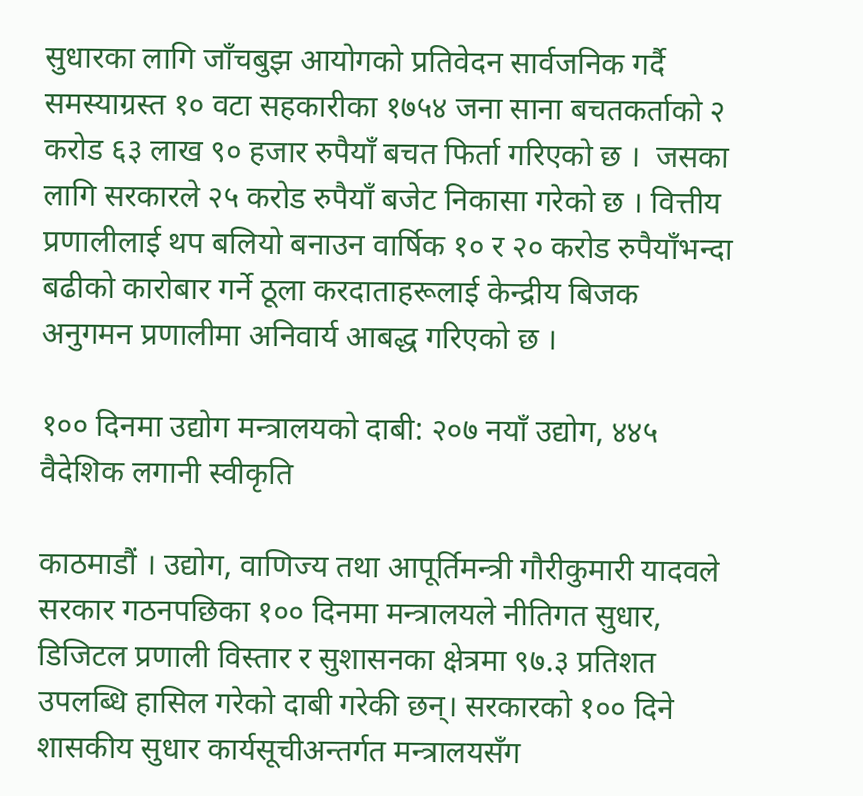सुधारका लागि जाँचबुझ आयोगको प्रतिवेदन सार्वजनिक गर्दै समस्याग्रस्त १० वटा सहकारीका १७५४ जना साना बचतकर्ताको २ करोड ६३ लाख ९० हजार रुपैयाँ बचत फिर्ता गरिएको छ ।  जसका लागि सरकारले २५ करोड रुपैयाँ बजेट निकासा गरेको छ । वित्तीय प्रणालीलाई थप बलियो बनाउन वार्षिक १० र २० करोड रुपैयाँभन्दा बढीको कारोबार गर्ने ठूला करदाताहरूलाई केन्द्रीय बिजक अनुगमन प्रणालीमा अनिवार्य आबद्ध गरिएको छ ।

१०० दिनमा उद्योग मन्त्रालयको दाबी: २०७ नयाँ उद्योग, ४४५ वैदेशिक लगानी स्वीकृति

काठमाडौं । उद्योग, वाणिज्य तथा आपूर्तिमन्त्री गौरीकुमारी यादवले सरकार गठनपछिका १०० दिनमा मन्त्रालयले नीतिगत सुधार, डिजिटल प्रणाली विस्तार र सुशासनका क्षेत्रमा ९७.३ प्रतिशत उपलब्धि हासिल गरेको दाबी गरेकी छन्। सरकारको १०० दिने शासकीय सुधार कार्यसूचीअन्तर्गत मन्त्रालयसँग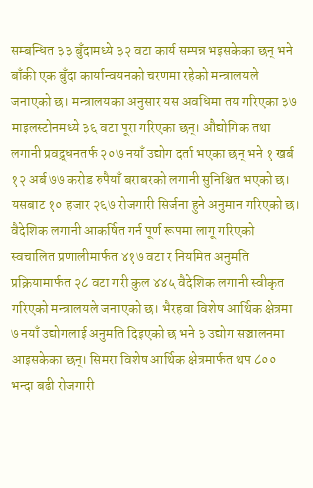सम्बन्धित ३३ बुँदामध्ये ३२ वटा कार्य सम्पन्न भइसकेका छन् भने बाँकी एक बुँदा कार्यान्वयनको चरणमा रहेको मन्त्रालयले जनाएको छ। मन्त्रालयका अनुसार यस अवधिमा तय गरिएका ३७ माइलस्टोनमध्ये ३६ वटा पूरा गरिएका छन्। औद्योगिक तथा लगानी प्रवद्र्धनतर्फ २०७ नयाँ उद्योग दर्ता भएका छन् भने १ खर्ब १२ अर्ब ७७ करोड रुपैयाँ बराबरको लगानी सुनिश्चित भएको छ। यसबाट १० हजार २६७ रोजगारी सिर्जना हुने अनुमान गरिएको छ। वैदेशिक लगानी आकर्षित गर्न पूर्ण रूपमा लागू गरिएको स्वचालित प्रणालीमार्फत ४१७ वटा र नियमित अनुमति प्रक्रियामार्फत २८ वटा गरी कुल ४४५ वैदेशिक लगानी स्वीकृत गरिएको मन्त्रालयले जनाएको छ। भैरहवा विशेष आर्थिक क्षेत्रमा ७ नयाँ उद्योगलाई अनुमति दिइएको छ भने ३ उद्योग सञ्चालनमा आइसकेका छन्। सिमरा विशेष आर्थिक क्षेत्रमार्फत थप ८०० भन्दा बढी रोजगारी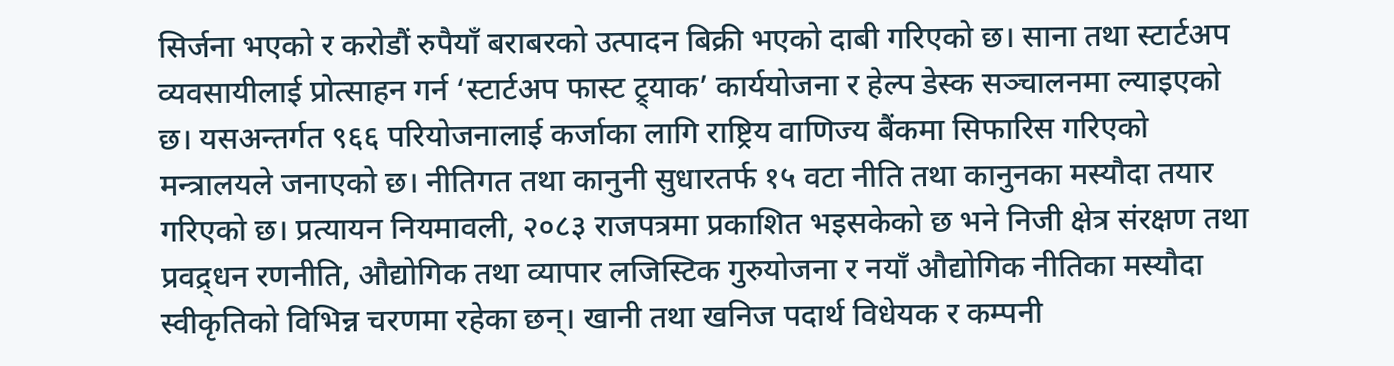सिर्जना भएको र करोडौं रुपैयाँ बराबरको उत्पादन बिक्री भएको दाबी गरिएको छ। साना तथा स्टार्टअप व्यवसायीलाई प्रोत्साहन गर्न ‘स्टार्टअप फास्ट ट्र्याक’ कार्ययोजना र हेल्प डेस्क सञ्चालनमा ल्याइएको छ। यसअन्तर्गत ९६६ परियोजनालाई कर्जाका लागि राष्ट्रिय वाणिज्य बैंकमा सिफारिस गरिएको मन्त्रालयले जनाएको छ। नीतिगत तथा कानुनी सुधारतर्फ १५ वटा नीति तथा कानुनका मस्यौदा तयार गरिएको छ। प्रत्यायन नियमावली, २०८३ राजपत्रमा प्रकाशित भइसकेको छ भने निजी क्षेत्र संरक्षण तथा प्रवद्र्धन रणनीति, औद्योगिक तथा व्यापार लजिस्टिक गुरुयोजना र नयाँ औद्योगिक नीतिका मस्यौदा स्वीकृतिको विभिन्न चरणमा रहेका छन्। खानी तथा खनिज पदार्थ विधेयक र कम्पनी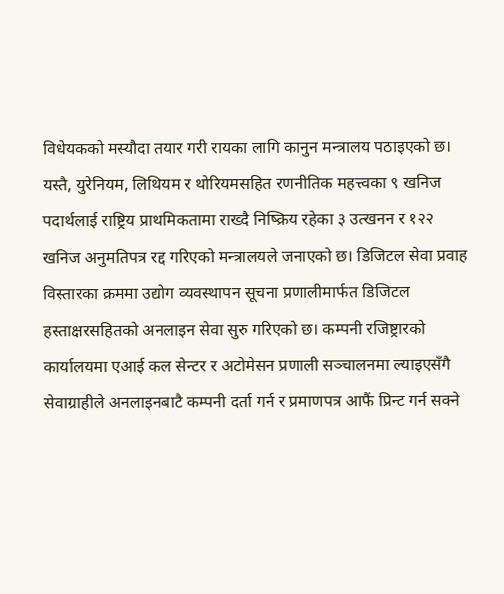विधेयकको मस्यौदा तयार गरी रायका लागि कानुन मन्त्रालय पठाइएको छ। यस्तै, युरेनियम, लिथियम र थोरियमसहित रणनीतिक महत्त्वका ९ खनिज पदार्थलाई राष्ट्रिय प्राथमिकतामा राख्दै निष्क्रिय रहेका ३ उत्खनन र १२२ खनिज अनुमतिपत्र रद्द गरिएको मन्त्रालयले जनाएको छ। डिजिटल सेवा प्रवाह विस्तारका क्रममा उद्योग व्यवस्थापन सूचना प्रणालीमार्फत डिजिटल हस्ताक्षरसहितको अनलाइन सेवा सुरु गरिएको छ। कम्पनी रजिष्ट्रारको कार्यालयमा एआई कल सेन्टर र अटोमेसन प्रणाली सञ्चालनमा ल्याइएसँगै सेवाग्राहीले अनलाइनबाटै कम्पनी दर्ता गर्न र प्रमाणपत्र आफैं प्रिन्ट गर्न सक्ने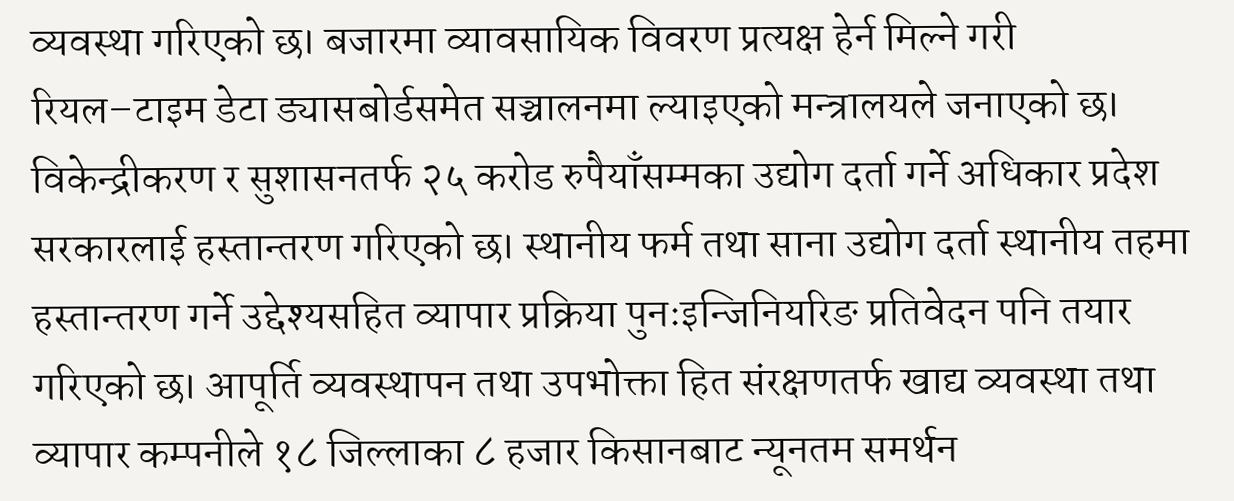व्यवस्था गरिएको छ। बजारमा व्यावसायिक विवरण प्रत्यक्ष हेर्न मिल्ने गरी रियल–टाइम डेटा ड्यासबोर्डसमेत सञ्चालनमा ल्याइएको मन्त्रालयले जनाएको छ। विकेन्द्रीकरण र सुशासनतर्फ २५ करोड रुपैयाँसम्मका उद्योग दर्ता गर्ने अधिकार प्रदेश सरकारलाई हस्तान्तरण गरिएको छ। स्थानीय फर्म तथा साना उद्योग दर्ता स्थानीय तहमा हस्तान्तरण गर्ने उद्देश्यसहित व्यापार प्रक्रिया पुनःइन्जिनियरिङ प्रतिवेदन पनि तयार गरिएको छ। आपूर्ति व्यवस्थापन तथा उपभोक्ता हित संरक्षणतर्फ खाद्य व्यवस्था तथा व्यापार कम्पनीले १८ जिल्लाका ८ हजार किसानबाट न्यूनतम समर्थन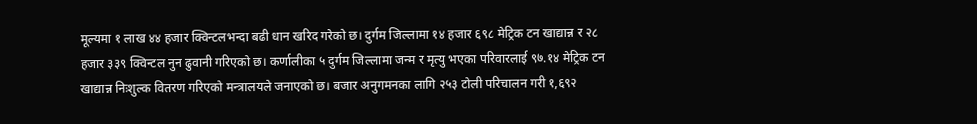मूल्यमा १ लाख ४४ हजार क्विन्टलभन्दा बढी धान खरिद गरेको छ। दुर्गम जिल्लामा १४ हजार ६९८ मेट्रिक टन खाद्यान्न र २८ हजार ३३९ क्विन्टल नुन ढुवानी गरिएको छ। कर्णालीका ५ दुर्गम जिल्लामा जन्म र मृत्यु भएका परिवारलाई ९७.१४ मेट्रिक टन खाद्यान्न निःशुल्क वितरण गरिएको मन्त्रालयले जनाएको छ। बजार अनुगमनका लागि २५३ टोली परिचालन गरी १,६९२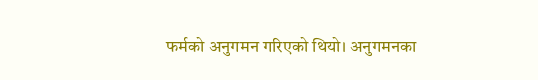फर्मको अनुगमन गरिएको थियो। अनुगमनका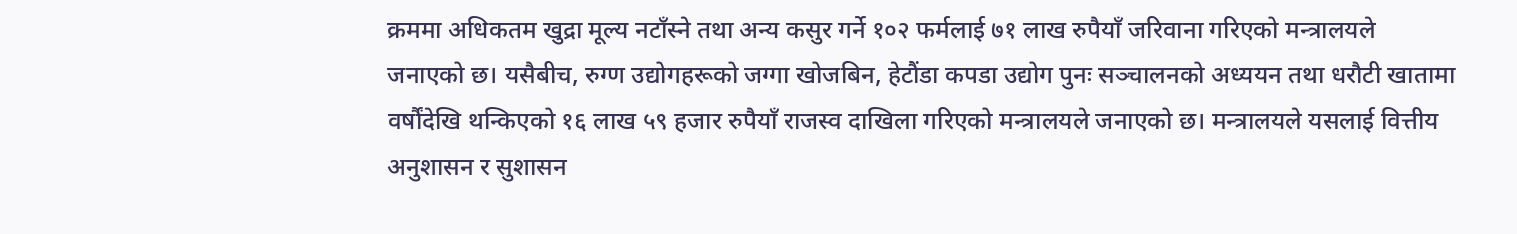क्रममा अधिकतम खुद्रा मूल्य नटाँस्ने तथा अन्य कसुर गर्ने १०२ फर्मलाई ७१ लाख रुपैयाँ जरिवाना गरिएको मन्त्रालयले जनाएको छ। यसैबीच, रुग्ण उद्योगहरूको जग्गा खोजबिन, हेटौंडा कपडा उद्योग पुनः सञ्चालनको अध्ययन तथा धरौटी खातामा वर्षौंदेखि थन्किएको १६ लाख ५९ हजार रुपैयाँ राजस्व दाखिला गरिएको मन्त्रालयले जनाएको छ। मन्त्रालयले यसलाई वित्तीय अनुशासन र सुशासन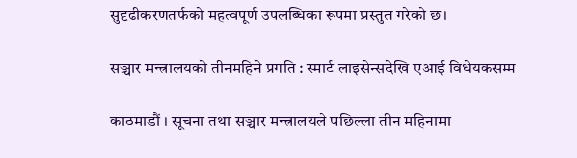सुदृढीकरणतर्फको महत्वपूर्ण उपलब्धिका रूपमा प्रस्तुत गरेको छ।

सञ्चार मन्त्रालयको तीनमहिने प्रगति : स्मार्ट लाइसेन्सदेखि एआई विधेयकसम्म

काठमाडौं । सूचना तथा सञ्चार मन्त्रालयले पछिल्ला तीन महिनामा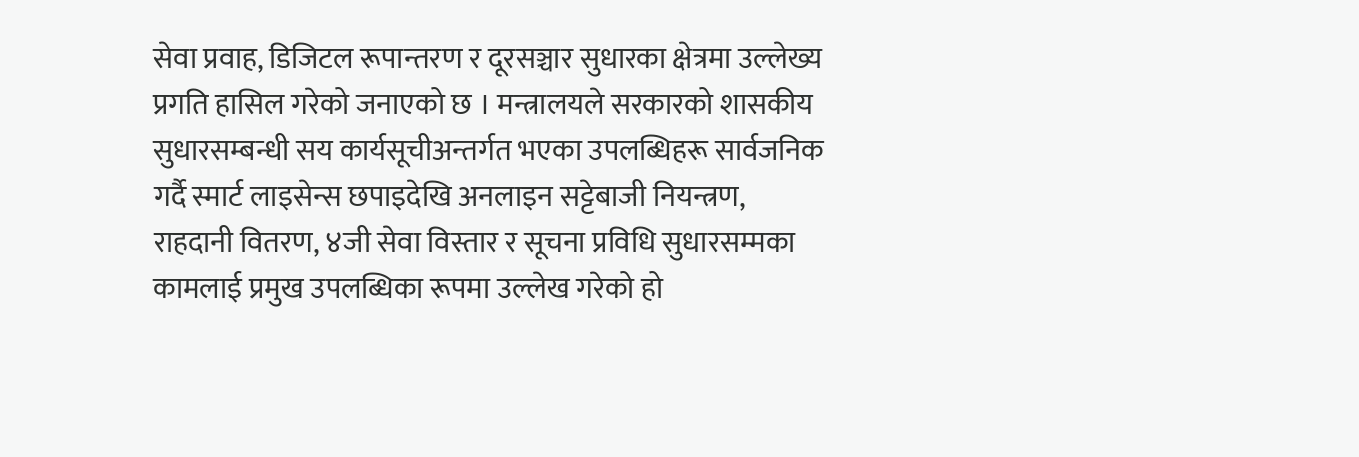सेवा प्रवाह, डिजिटल रूपान्तरण र दूरसञ्चार सुधारका क्षेत्रमा उल्लेख्य प्रगति हासिल गरेको जनाएको छ । मन्त्रालयले सरकारको शासकीय सुधारसम्बन्धी सय कार्यसूचीअन्तर्गत भएका उपलब्धिहरू सार्वजनिक गर्दै स्मार्ट लाइसेन्स छपाइदेखि अनलाइन सट्टेबाजी नियन्त्रण, राहदानी वितरण, ४जी सेवा विस्तार र सूचना प्रविधि सुधारसम्मका कामलाई प्रमुख उपलब्धिका रूपमा उल्लेख गरेको हो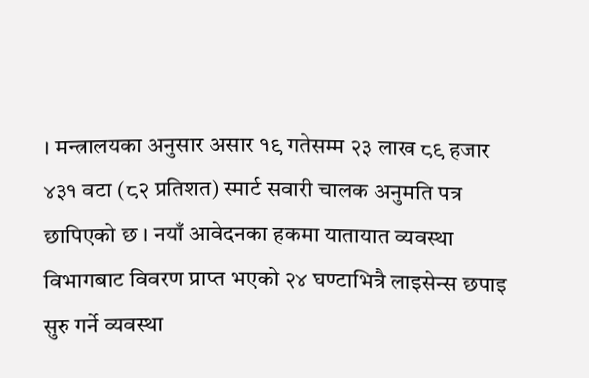। मन्त्रालयका अनुसार असार १९ गतेसम्म २३ लाख ८९ हजार ४३१ वटा (८२ प्रतिशत) स्मार्ट सवारी चालक अनुमति पत्र छापिएको छ । नयाँ आवेदनका हकमा यातायात व्यवस्था विभागबाट विवरण प्राप्त भएको २४ घण्टाभित्रै लाइसेन्स छपाइ सुरु गर्ने व्यवस्था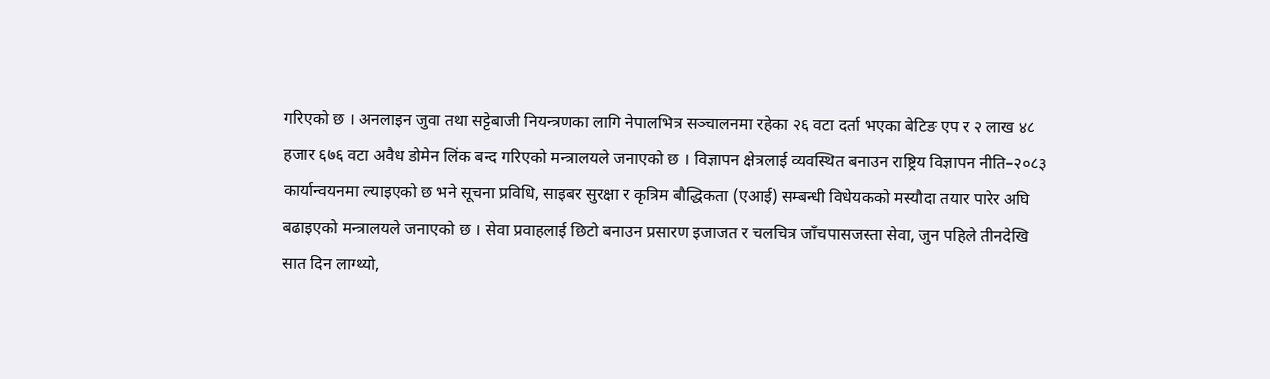गरिएको छ । अनलाइन जुवा तथा सट्टेबाजी नियन्त्रणका लागि नेपालभित्र सञ्चालनमा रहेका २६ वटा दर्ता भएका बेटिङ एप र २ लाख ४८ हजार ६७६ वटा अवैध डोमेन लिंक बन्द गरिएको मन्त्रालयले जनाएको छ । विज्ञापन क्षेत्रलाई व्यवस्थित बनाउन राष्ट्रिय विज्ञापन नीति–२०८३ कार्यान्वयनमा ल्याइएको छ भने सूचना प्रविधि, साइबर सुरक्षा र कृत्रिम बौद्धिकता (एआई) सम्बन्धी विधेयकको मस्यौदा तयार पारेर अघि बढाइएको मन्त्रालयले जनाएको छ । सेवा प्रवाहलाई छिटो बनाउन प्रसारण इजाजत र चलचित्र जाँचपासजस्ता सेवा, जुन पहिले तीनदेखि सात दिन लाग्थ्यो,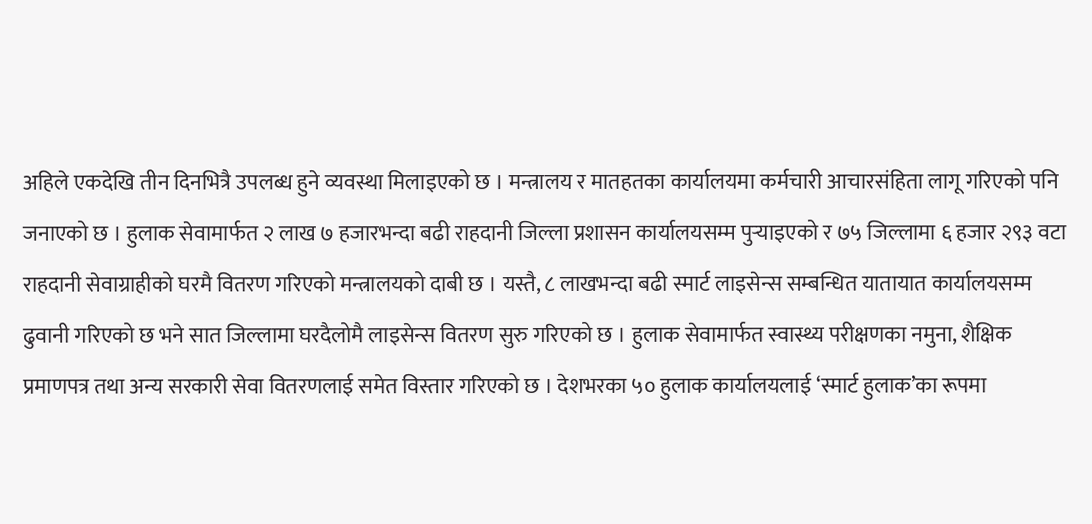अहिले एकदेखि तीन दिनभित्रै उपलब्ध हुने व्यवस्था मिलाइएको छ । मन्त्रालय र मातहतका कार्यालयमा कर्मचारी आचारसंहिता लागू गरिएको पनि जनाएको छ । हुलाक सेवामार्फत २ लाख ७ हजारभन्दा बढी राहदानी जिल्ला प्रशासन कार्यालयसम्म पुर्‍याइएको र ७५ जिल्लामा ६ हजार २९३ वटा राहदानी सेवाग्राहीको घरमै वितरण गरिएको मन्त्रालयको दाबी छ । यस्तै, ८ लाखभन्दा बढी स्मार्ट लाइसेन्स सम्बन्धित यातायात कार्यालयसम्म ढुवानी गरिएको छ भने सात जिल्लामा घरदैलोमै लाइसेन्स वितरण सुरु गरिएको छ । हुलाक सेवामार्फत स्वास्थ्य परीक्षणका नमुना, शैक्षिक प्रमाणपत्र तथा अन्य सरकारी सेवा वितरणलाई समेत विस्तार गरिएको छ । देशभरका ५० हुलाक कार्यालयलाई ‘स्मार्ट हुलाक’का रूपमा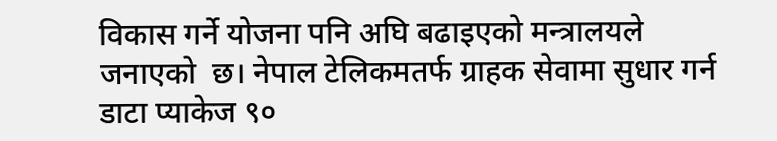विकास गर्ने योजना पनि अघि बढाइएको मन्त्रालयले जनाएको  छ। नेपाल टेलिकमतर्फ ग्राहक सेवामा सुधार गर्न डाटा प्याकेज ९०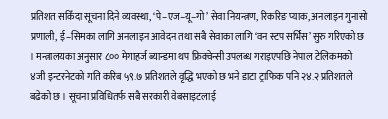प्रतिशत सकिँदा सूचना दिने व्यवस्था, ‘पे–एज–यू–गो’ सेवा नियन्त्रण, रिकरिङ प्याक, अनलाइन गुनासो प्रणाली, ई–सिमका लागि अनलाइन आवेदन तथा सबै सेवाका लागि ‘वन स्टप सर्भिस’ सुरु गरिएको छ । मन्त्रालयका अनुसार ८०० मेगाहर्ज ब्यान्डमा थप फ्रिक्वेन्सी उपलब्ध गराइएपछि नेपाल टेलिकमको ४जी इन्टरनेटको गति करिब ५९.७ प्रतिशतले वृद्धि भएको छ भने डाटा ट्राफिक पनि २४.२ प्रतिशतले बढेको छ । सूचना प्रविधितर्फ सबै सरकारी वेबसाइटलाई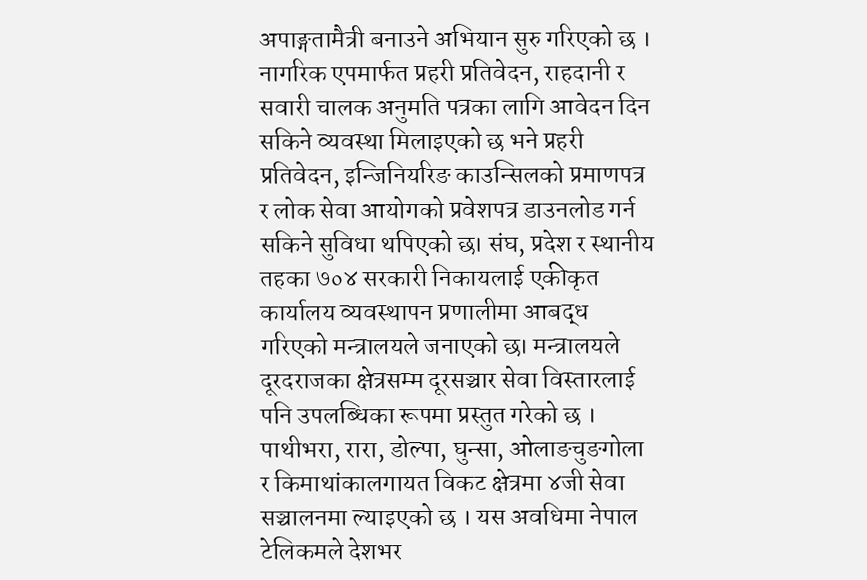अपाङ्गतामैत्री बनाउने अभियान सुरु गरिएको छ । नागरिक एपमार्फत प्रहरी प्रतिवेदन, राहदानी र सवारी चालक अनुमति पत्रका लागि आवेदन दिन सकिने व्यवस्था मिलाइएको छ भने प्रहरी प्रतिवेदन, इन्जिनियरिङ काउन्सिलको प्रमाणपत्र र लोक सेवा आयोगको प्रवेशपत्र डाउनलोड गर्न सकिने सुविधा थपिएको छ। संघ, प्रदेश र स्थानीय तहका ७०४ सरकारी निकायलाई एकीकृत कार्यालय व्यवस्थापन प्रणालीमा आबद्ध गरिएको मन्त्रालयले जनाएको छ। मन्त्रालयले दूरदराजका क्षेत्रसम्म दूरसञ्चार सेवा विस्तारलाई पनि उपलब्धिका रूपमा प्रस्तुत गरेको छ । पाथीभरा, रारा, डोल्पा, घुन्सा, ओलाङचुङगोला र किमाथांकालगायत विकट क्षेत्रमा ४जी सेवा सञ्चालनमा ल्याइएको छ । यस अवधिमा नेपाल टेलिकमले देशभर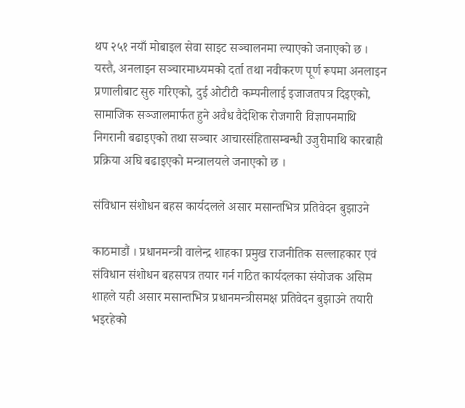थप २५१ नयाँ मोबाइल सेवा साइट सञ्चालनमा ल्याएको जनाएको छ । यस्तै, अनलाइन सञ्चारमाध्यमको दर्ता तथा नवीकरण पूर्ण रूपमा अनलाइन प्रणालीबाट सुरु गरिएको, दुई ओटीटी कम्पनीलाई इजाजतपत्र दिइएको, सामाजिक सञ्जालमार्फत हुने अवैध वैदेशिक रोजगारी विज्ञापनमाथि निगरानी बढाइएको तथा सञ्चार आचारसंहितासम्बन्धी उजुरीमाथि कारबाही प्रक्रिया अघि बढाइएको मन्त्रालयले जनाएको छ ।

संविधान संशोधन बहस कार्यदलले असार मसान्तभित्र प्रतिवेदन बुझाउने

काठमाडौं । प्रधानमन्त्री वालेन्द्र शाहका प्रमुख राजनीतिक सल्लाहकार एवं संविधान संशोधन बहसपत्र तयार गर्न गठित कार्यदलका संयोजक असिम शाहले यही असार मसान्तभित्र प्रधानमन्त्रीसमक्ष प्रतिवेदन बुझाउने तयारी भइरहेको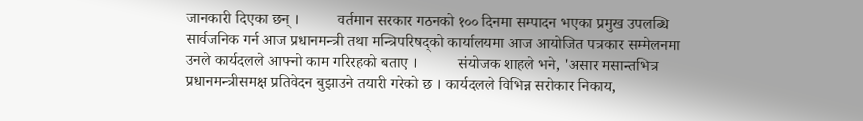जानकारी दिएका छन् ।          वर्तमान सरकार गठनको १०० दिनमा सम्पादन भएका प्रमुख उपलब्धि सार्वजनिक गर्न आज प्रधानमन्त्री तथा मन्त्रिपरिषद्को कार्यालयमा आज आयोजित पत्रकार सम्मेलनमा उनले कार्यदलले आफ्नो काम गरिरहको बताए ।          संयोजक शाहले भने, 'असार मसान्तभित्र प्रधानमन्त्रीसमक्ष प्रतिवेदन बुझाउने तयारी गरेको छ । कार्यदलले विभिन्न सरोकार निकाय,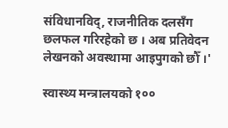संविधानविद्, राजनीतिक दलसँग छलफल गरिरहेको छ । अब प्रतिवेदन लेखनको अवस्थामा आइपुगको छौँ ।'

स्वास्थ्य मन्त्रालयको १००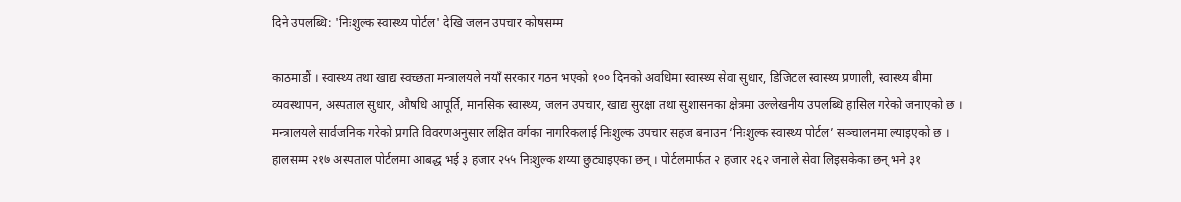दिने उपलब्धि: 'निःशुल्क स्वास्थ्य पोर्टल' देखि जलन उपचार कोषसम्म

काठमाडौं । स्वास्थ्य तथा खाद्य स्वच्छता मन्त्रालयले नयाँ सरकार गठन भएको १०० दिनको अवधिमा स्वास्थ्य सेवा सुधार, डिजिटल स्वास्थ्य प्रणाली, स्वास्थ्य बीमा व्यवस्थापन, अस्पताल सुधार, औषधि आपूर्ति, मानसिक स्वास्थ्य, जलन उपचार, खाद्य सुरक्षा तथा सुशासनका क्षेत्रमा उल्लेखनीय उपलब्धि हासिल गरेको जनाएको छ । मन्त्रालयले सार्वजनिक गरेको प्रगति विवरणअनुसार लक्षित वर्गका नागरिकलाई निःशुल्क उपचार सहज बनाउन ‘निःशुल्क स्वास्थ्य पोर्टल’ सञ्चालनमा ल्याइएको छ ।  हालसम्म २१७ अस्पताल पोर्टलमा आबद्ध भई ३ हजार २५५ निःशुल्क शय्या छुट्याइएका छन् । पोर्टलमार्फत २ हजार २६२ जनाले सेवा लिइसकेका छन् भने ३१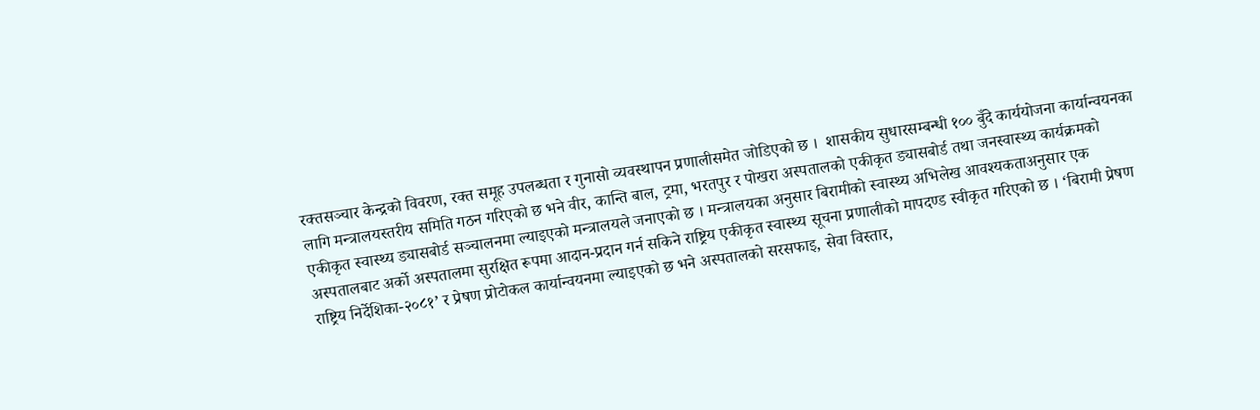रक्तसञ्चार केन्द्रको विवरण, रक्त समूह उपलब्धता र गुनासो व्यवस्थापन प्रणालीसमेत जोडिएको छ ।  शासकीय सुधारसम्बन्धी १०० बुँदे कार्ययोजना कार्यान्वयनका लागि मन्त्रालयस्तरीय समिति गठन गरिएको छ भने वीर, कान्ति बाल, ट्रमा, भरतपुर र पोखरा अस्पतालको एकीकृत ड्यासबोर्ड तथा जनस्वास्थ्य कार्यक्रमको एकीकृत स्वास्थ्य ड्यासबोर्ड सञ्चालनमा ल्याइएको मन्त्रालयले जनाएको छ । मन्त्रालयका अनुसार बिरामीको स्वास्थ्य अभिलेख आवश्यकताअनुसार एक अस्पतालबाट अर्को अस्पतालमा सुरक्षित रूपमा आदान-प्रदान गर्न सकिने राष्ट्रिय एकीकृत स्वास्थ्य सूचना प्रणालीको मापदण्ड स्वीकृत गरिएको छ । ‘बिरामी प्रेषण राष्ट्रिय निर्देशिका-२०८१’ र प्रेषण प्रोटोकल कार्यान्वयनमा ल्याइएको छ भने अस्पतालको सरसफाइ, सेवा विस्तार,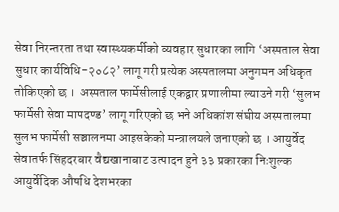सेवा निरन्तरता तथा स्वास्थ्यकर्मीको व्यवहार सुधारका लागि ‘अस्पताल सेवा सुधार कार्यविधि-२०८२’ लागू गरी प्रत्येक अस्पतालमा अनुगमन अधिकृत तोकिएको छ ।  अस्पताल फार्मेसीलाई एकद्वार प्रणालीमा ल्याउने गरी ‘सुलभ फार्मेसी सेवा मापदण्ड’ लागू गरिएको छ भने अधिकांश संघीय अस्पतालमा सुलभ फार्मेसी सञ्चालनमा आइसकेको मन्त्रालयले जनाएको छ । आयुर्वेद सेवातर्फ सिंहदरबार वैद्यखानाबाट उत्पादन हुने ३३ प्रकारका निःशुल्क आयुर्वेदिक औषधि देशभरका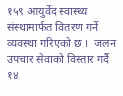१५९ आयुर्वेद स्वास्थ्य संस्थामार्फत वितरण गर्ने व्यवस्था गरिएको छ ।  जलन उपचार सेवाको विस्तार गर्दै १४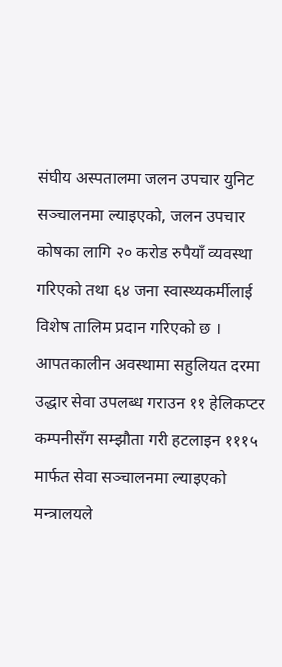संघीय अस्पतालमा जलन उपचार युनिट सञ्चालनमा ल्याइएको, जलन उपचार कोषका लागि २० करोड रुपैयाँ व्यवस्था गरिएको तथा ६४ जना स्वास्थ्यकर्मीलाई विशेष तालिम प्रदान गरिएको छ ।  आपतकालीन अवस्थामा सहुलियत दरमा उद्धार सेवा उपलब्ध गराउन ११ हेलिकप्टर कम्पनीसँग सम्झौता गरी हटलाइन १११५ मार्फत सेवा सञ्चालनमा ल्याइएको मन्त्रालयले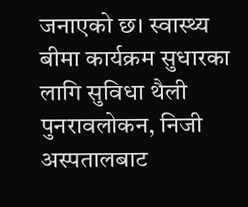जनाएको छ। स्वास्थ्य बीमा कार्यक्रम सुधारका लागि सुविधा थैली पुनरावलोकन, निजी अस्पतालबाट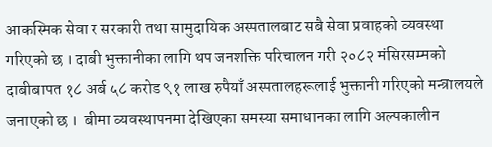आकस्मिक सेवा र सरकारी तथा सामुदायिक अस्पतालबाट सबै सेवा प्रवाहको व्यवस्था गरिएको छ । दाबी भुक्तानीका लागि थप जनशक्ति परिचालन गरी २०८२ मंसिरसम्मको दाबीबापत १८ अर्ब ५८ करोड ९१ लाख रुपैयाँ अस्पतालहरूलाई भुक्तानी गरिएको मन्त्रालयले जनाएको छ ।  बीमा व्यवस्थापनमा देखिएका समस्या समाधानका लागि अल्पकालीन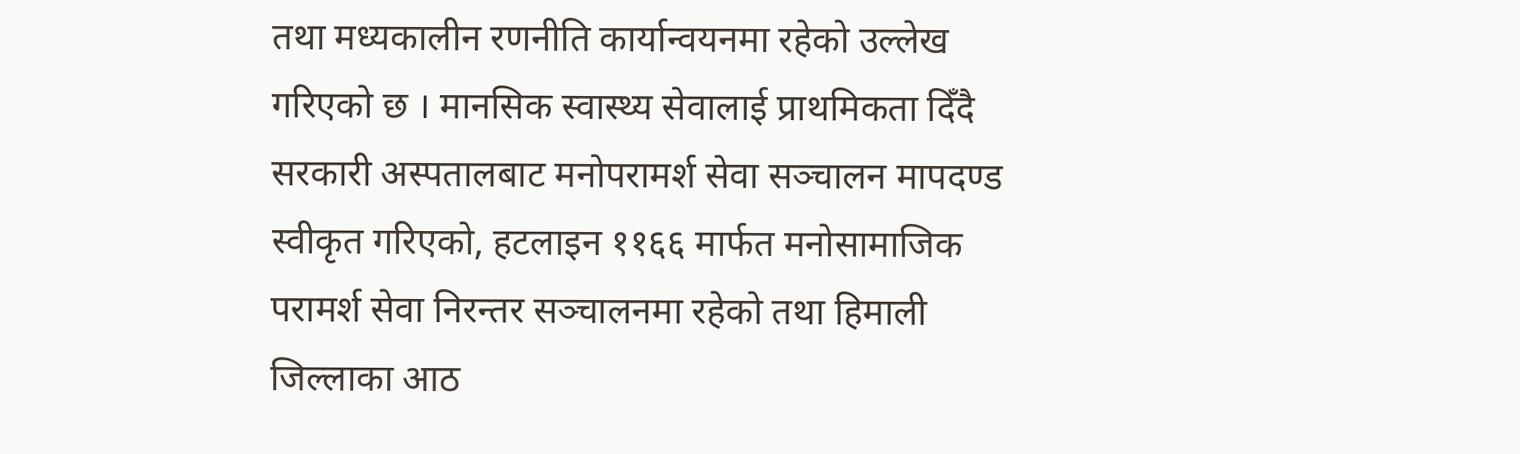तथा मध्यकालीन रणनीति कार्यान्वयनमा रहेको उल्लेख गरिएको छ । मानसिक स्वास्थ्य सेवालाई प्राथमिकता दिँदै सरकारी अस्पतालबाट मनोपरामर्श सेवा सञ्चालन मापदण्ड स्वीकृत गरिएको, हटलाइन ११६६ मार्फत मनोसामाजिक परामर्श सेवा निरन्तर सञ्चालनमा रहेको तथा हिमाली जिल्लाका आठ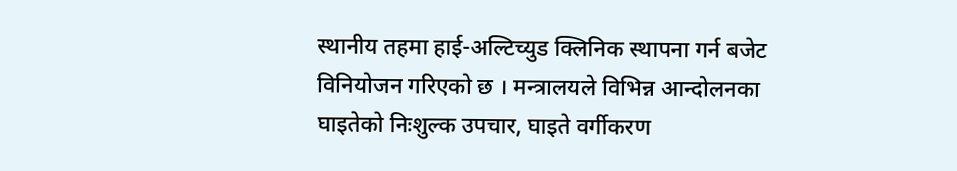स्थानीय तहमा हाई-अल्टिच्युड क्लिनिक स्थापना गर्न बजेट विनियोजन गरिएको छ । मन्त्रालयले विभिन्न आन्दोलनका घाइतेको निःशुल्क उपचार, घाइते वर्गीकरण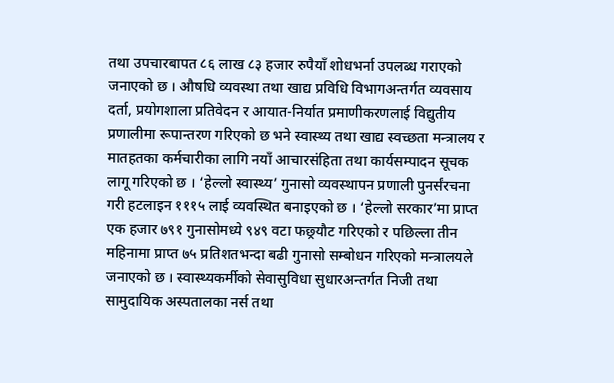तथा उपचारबापत ८६ लाख ८३ हजार रुपैयाँ शोधभर्ना उपलब्ध गराएको जनाएको छ । औषधि व्यवस्था तथा खाद्य प्रविधि विभागअन्तर्गत व्यवसाय दर्ता, प्रयोगशाला प्रतिवेदन र आयात-निर्यात प्रमाणीकरणलाई विद्युतीय प्रणालीमा रूपान्तरण गरिएको छ भने स्वास्थ्य तथा खाद्य स्वच्छता मन्त्रालय र मातहतका कर्मचारीका लागि नयाँ आचारसंहिता तथा कार्यसम्पादन सूचक लागू गरिएको छ । ‘हेल्लो स्वास्थ्य’ गुनासो व्यवस्थापन प्रणाली पुनर्संरचना गरी हटलाइन १११५ लाई व्यवस्थित बनाइएको छ । ‘हेल्लो सरकार’मा प्राप्त एक हजार ७९१ गुनासोमध्ये ९४९ वटा फछ्र्यौट गरिएको र पछिल्ला तीन महिनामा प्राप्त ७५ प्रतिशतभन्दा बढी गुनासो सम्बोधन गरिएको मन्त्रालयले जनाएको छ । स्वास्थ्यकर्मीको सेवासुविधा सुधारअन्तर्गत निजी तथा सामुदायिक अस्पतालका नर्स तथा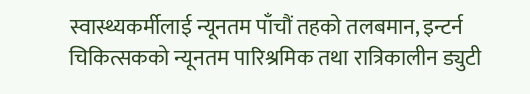स्वास्थ्यकर्मीलाई न्यूनतम पाँचौं तहको तलबमान, इन्टर्न चिकित्सकको न्यूनतम पारिश्रमिक तथा रात्रिकालीन ड्युटी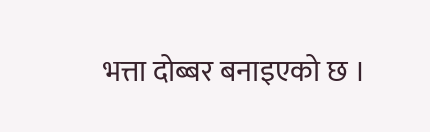भत्ता दोब्बर बनाइएको छ ।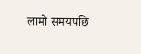लामो समयपछि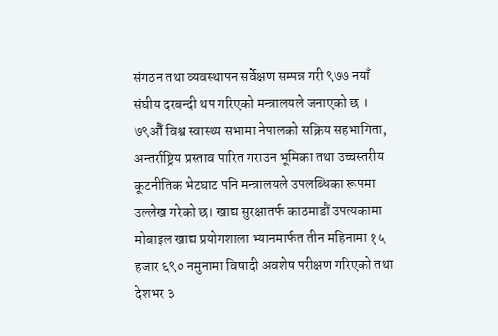संगठन तथा व्यवस्थापन सर्वेक्षण सम्पन्न गरी ९७७ नयाँ संघीय दरबन्दी थप गरिएको मन्त्रालयले जनाएको छ ।  ७९औँ विश्व स्वास्थ्य सभामा नेपालको सक्रिय सहभागिता, अन्तर्राष्ट्रिय प्रस्ताव पारित गराउन भूमिका तथा उच्चस्तरीय कूटनीतिक भेटघाट पनि मन्त्रालयले उपलब्धिका रूपमा उल्लेख गरेको छ। खाद्य सुरक्षातर्फ काठमाडौं उपत्यकामा मोबाइल खाद्य प्रयोगशाला भ्यानमार्फत तीन महिनामा १५ हजार ६९० नमुनामा विषादी अवशेष परीक्षण गरिएको तथा देशभर ३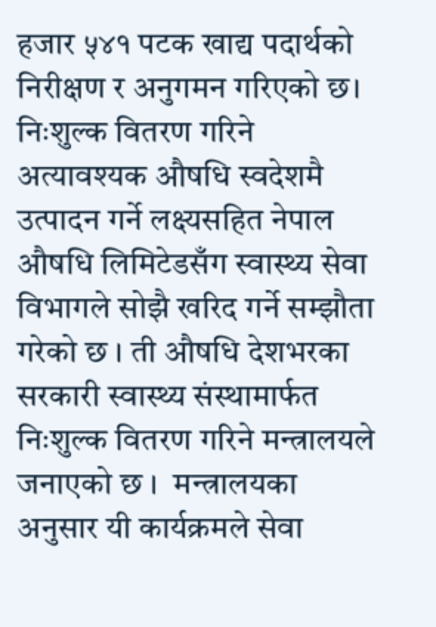हजार ५४१ पटक खाद्य पदार्थको निरीक्षण र अनुगमन गरिएको छ।  निःशुल्क वितरण गरिने अत्यावश्यक औषधि स्वदेशमै उत्पादन गर्ने लक्ष्यसहित नेपाल औषधि लिमिटेडसँग स्वास्थ्य सेवा विभागले सोझै खरिद गर्ने सम्झौता गरेको छ । ती औषधि देशभरका सरकारी स्वास्थ्य संस्थामार्फत निःशुल्क वितरण गरिने मन्त्रालयले जनाएको छ ।  मन्त्रालयका अनुसार यी कार्यक्रमले सेवा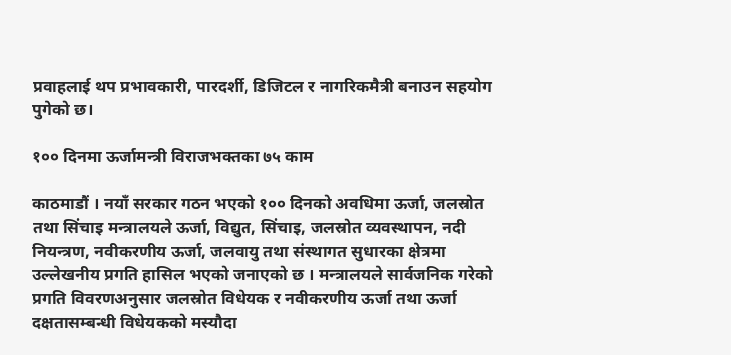प्रवाहलाई थप प्रभावकारी, पारदर्शी, डिजिटल र नागरिकमैत्री बनाउन सहयोग पुगेको छ।

१०० दिनमा ऊर्जामन्त्री विराजभक्तका ७५ काम

काठमाडौं । नयाँ सरकार गठन भएको १०० दिनको अवधिमा ऊर्जा, जलस्रोत तथा सिंचाइ मन्त्रालयले ऊर्जा, विद्युत, सिंचाइ, जलस्रोत व्यवस्थापन, नदी नियन्त्रण, नवीकरणीय ऊर्जा, जलवायु तथा संस्थागत सुधारका क्षेत्रमा उल्लेखनीय प्रगति हासिल भएको जनाएको छ । मन्त्रालयले सार्वजनिक गरेको प्रगति विवरणअनुसार जलस्रोत विधेयक र नवीकरणीय ऊर्जा तथा ऊर्जा दक्षतासम्बन्धी विधेयकको मस्यौदा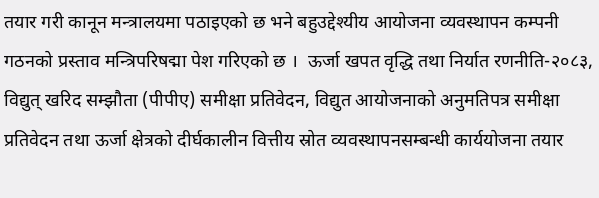तयार गरी कानून मन्त्रालयमा पठाइएको छ भने बहुउद्देश्यीय आयोजना व्यवस्थापन कम्पनी गठनको प्रस्ताव मन्त्रिपरिषद्मा पेश गरिएको छ ।  ऊर्जा खपत वृद्धि तथा निर्यात रणनीति-२०८३, विद्युत् खरिद सम्झौता (पीपीए) समीक्षा प्रतिवेदन, विद्युत आयोजनाको अनुमतिपत्र समीक्षा प्रतिवेदन तथा ऊर्जा क्षेत्रको दीर्घकालीन वित्तीय स्रोत व्यवस्थापनसम्बन्धी कार्ययोजना तयार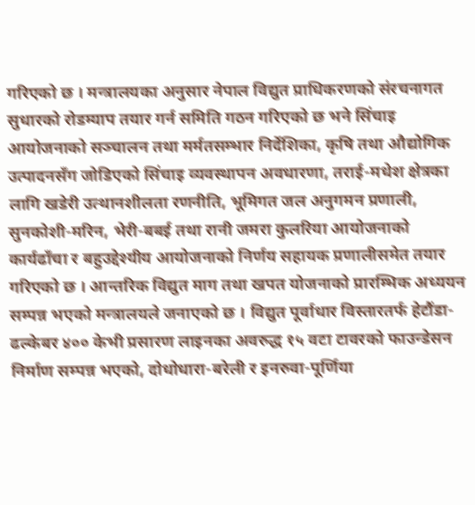गरिएको छ । मन्त्रालयका अनुसार नेपाल विद्युत प्राधिकरणको संरचनागत सुधारको रोडम्याप तयार गर्न समिति गठन गरिएको छ भने सिंचाइ आयोजनाको सञ्चालन तथा मर्मतसम्भार निर्देशिका, कृषि तथा औद्योगिक उत्पादनसँग जोडिएको सिंचाइ व्यवस्थापन अवधारणा, तराई-मधेश क्षेत्रका लागि खडेरी उत्थानशीलता रणनीति, भूमिगत जल अनुगमन प्रणाली, सुनकोशी-मरिन, भेरी-बबई तथा रानी जमरा कुलरिया आयोजनाको कार्यढाँचा र बहुउद्देश्यीय आयोजनाको निर्णय सहायक प्रणालीसमेत तयार गरिएको छ । आन्तरिक विद्युत माग तथा खपत योजनाको प्रारम्भिक अध्ययन सम्पन्न भएको मन्त्रालयले जनाएको छ । विद्युत पूर्वाधार विस्तारतर्फ हेटौंडा-ढल्केबर ४०० केभी प्रसारण लाइनका अवरुद्ध १५ वटा टावरको फाउन्डेसन निर्माण सम्पन्न भएको, दोधोधारा-बरेली र इनरुवा-पूर्णिया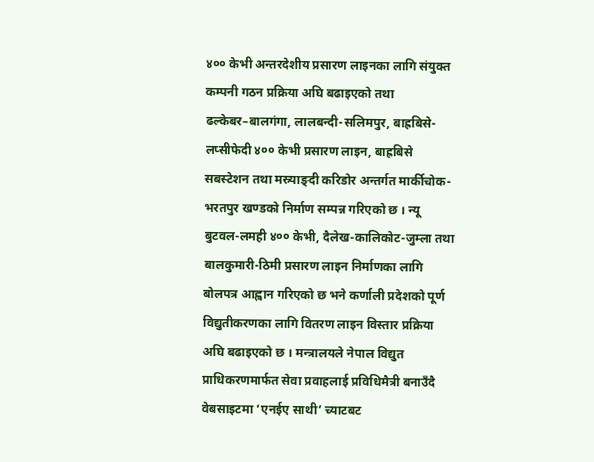४०० केभी अन्तरदेशीय प्रसारण लाइनका लागि संयुक्त कम्पनी गठन प्रक्रिया अघि बढाइएको तथा ढल्केबर–बालगंगा, लालबन्दी-सलिमपुर, बाह्रबिसे-लप्सीफेदी ४०० केभी प्रसारण लाइन, बाह्रबिसे सबस्टेशन तथा मस्र्याङ्दी करिडोर अन्तर्गत मार्कीचोक-भरतपुर खण्डको निर्माण सम्पन्न गरिएको छ । न्यू बुटवल-लमही ४०० केभी, दैलेख-कालिकोट-जुम्ला तथा बालकुमारी-ठिमी प्रसारण लाइन निर्माणका लागि बोलपत्र आह्वान गरिएको छ भने कर्णाली प्रदेशको पूर्ण विद्युतीकरणका लागि वितरण लाइन विस्तार प्रक्रिया अघि बढाइएको छ । मन्त्रालयले नेपाल विद्युत प्राधिकरणमार्फत सेवा प्रवाहलाई प्रविधिमैत्री बनाउँदै वेबसाइटमा ‘एनईए साथी’ च्याटबट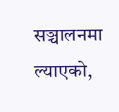सञ्चालनमा ल्याएको,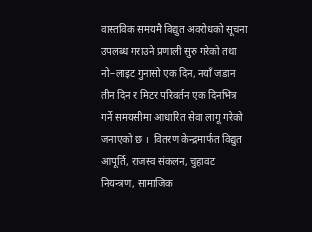वास्तविक समयमै विद्युत अवरोधको सूचना उपलब्ध गराउने प्रणाली सुरु गरेको तथा नो–लाइट गुनासो एक दिन, नयाँ जडान तीन दिन र मिटर परिवर्तन एक दिनभित्र गर्ने समयसीमा आधारित सेवा लागू गरेको जनाएको छ ।  वितरण केन्द्रमार्फत विद्युत आपूर्ति, राजस्व संकलन, चुहावट नियन्त्रण, सामाजिक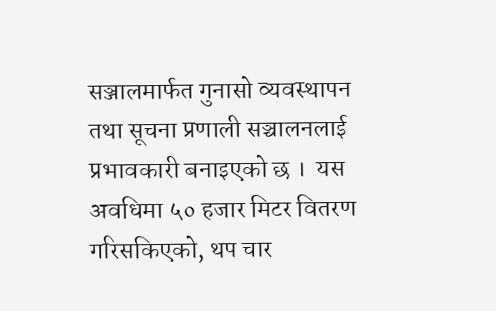सञ्जालमार्फत गुनासो व्यवस्थापन तथा सूचना प्रणाली सञ्चालनलाई प्रभावकारी बनाइएको छ ।  यस अवधिमा ५० हजार मिटर वितरण गरिसकिएको, थप चार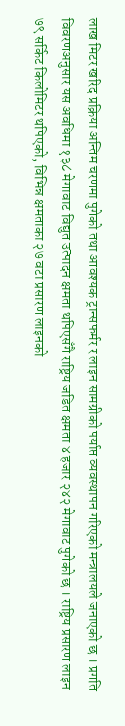लाख मिटर खरिद प्रक्रिया अन्तिम चरणमा पुगेको तथा आवश्यक ट्रान्सफर्मर र लाइन सामग्रीको पर्याप्त व्यवस्थापन गरिएको मन्त्रालयले जनाएको छ । प्रगति विवरणअनुसार यस अवधिमा १३८ मेगावाट विद्युत उत्पादन क्षमता थपिएसँगै राष्ट्रिय जडित क्षमता ४ हजार २४२ मेगावाट पुगेको छ । राष्ट्रिय प्रसारण लाइन ७९ सर्किट किलोमिटर थपिएको, विभिन्न क्षमताका २७ वटा प्रसारण लाइनको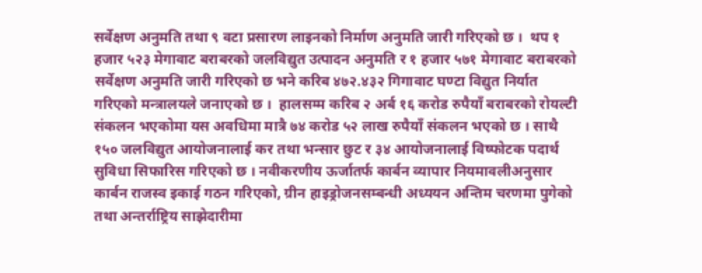सर्वेक्षण अनुमति तथा ९ वटा प्रसारण लाइनको निर्माण अनुमति जारी गरिएको छ ।  थप १ हजार ५२३ मेगावाट बराबरको जलविद्युत उत्पादन अनुमति र १ हजार ५७१ मेगावाट बराबरको सर्वेक्षण अनुमति जारी गरिएको छ भने करिब ४७२.४३२ गिगावाट घण्टा विद्युत निर्यात गरिएको मन्त्रालयले जनाएको छ ।  हालसम्म करिब २ अर्ब १६ करोड रुपैयाँ बराबरको रोयल्टी संकलन भएकोमा यस अवधिमा मात्रै ७४ करोड ५२ लाख रुपैयाँ संकलन भएको छ । साथै १५० जलविद्युत आयोजनालाई कर तथा भन्सार छुट र ३४ आयोजनालाई विष्फोटक पदार्थ सुविधा सिफारिस गरिएको छ । नवीकरणीय ऊर्जातर्फ कार्बन व्यापार नियमावलीअनुसार कार्बन राजस्व इकाई गठन गरिएको, ग्रीन हाइड्रोजनसम्बन्धी अध्ययन अन्तिम चरणमा पुगेको तथा अन्तर्राष्ट्रिय साझेदारीमा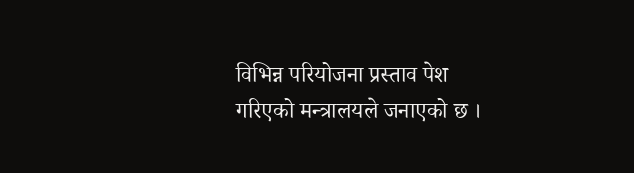विभिन्न परियोजना प्रस्ताव पेश गरिएको मन्त्रालयले जनाएको छ ।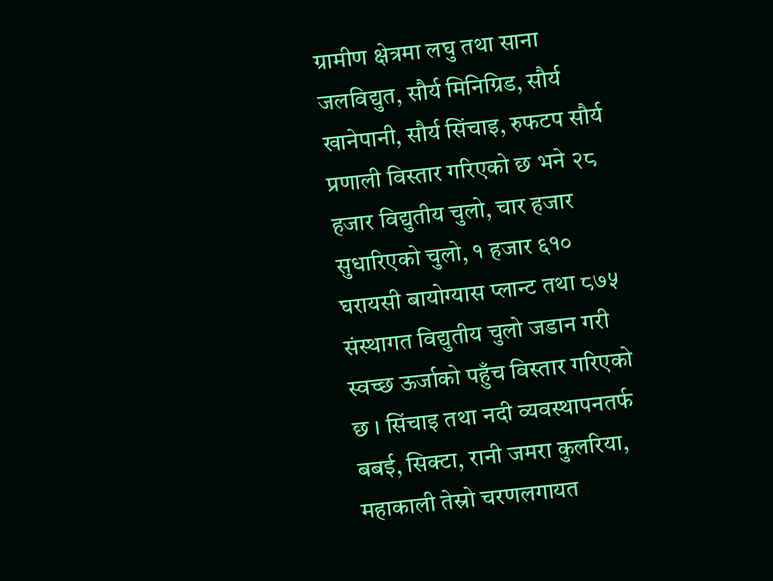ग्रामीण क्षेत्रमा लघु तथा साना जलविद्युत, सौर्य मिनिग्रिड, सौर्य खानेपानी, सौर्य सिंचाइ, रुफटप सौर्य प्रणाली विस्तार गरिएको छ भने २८ हजार विद्युतीय चुलो, चार हजार सुधारिएको चुलो, १ हजार ६१० घरायसी बायोग्यास प्लान्ट तथा ८७५ संस्थागत विद्युतीय चुलो जडान गरी स्वच्छ ऊर्जाको पहुँच विस्तार गरिएको छ । सिंचाइ तथा नदी व्यवस्थापनतर्फ बबई, सिक्टा, रानी जमरा कुलरिया, महाकाली तेस्रो चरणलगायत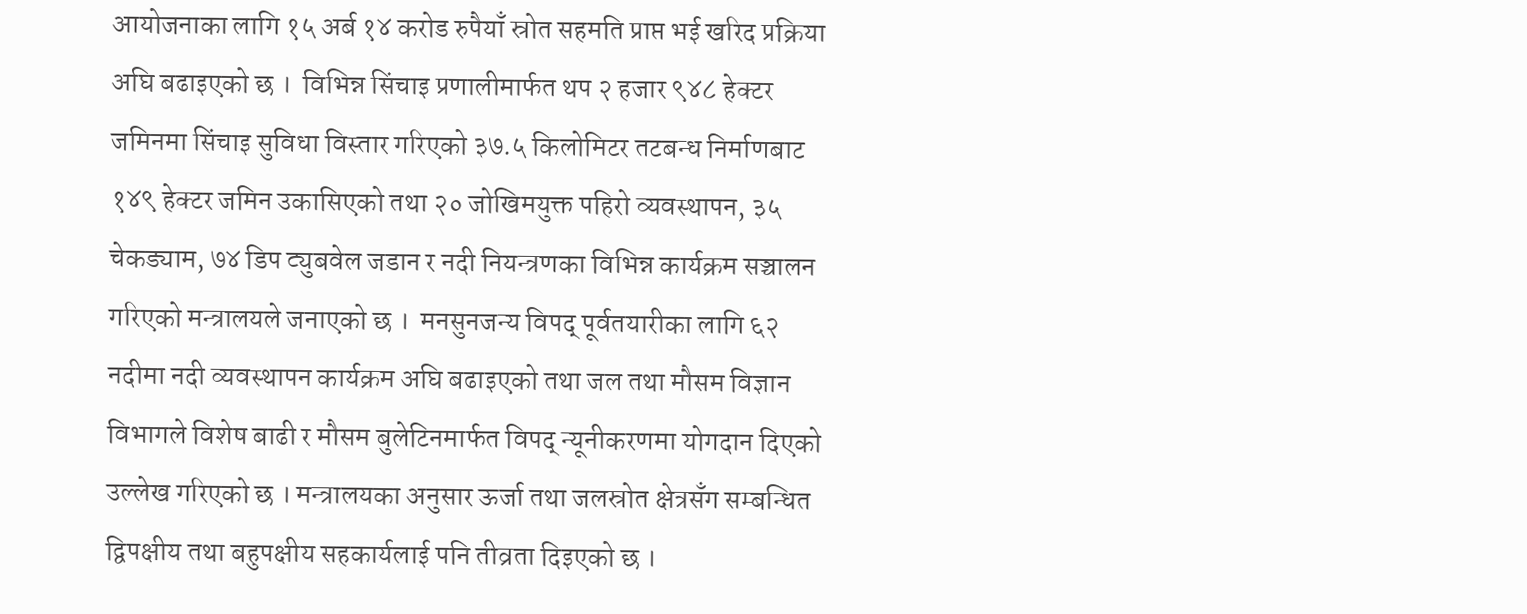आयोजनाका लागि १५ अर्ब १४ करोड रुपैयाँ स्रोत सहमति प्राप्त भई खरिद प्रक्रिया अघि बढाइएको छ ।  विभिन्न सिंचाइ प्रणालीमार्फत थप २ हजार ९४८ हेक्टर जमिनमा सिंचाइ सुविधा विस्तार गरिएको ३७.५ किलोमिटर तटबन्ध निर्माणबाट १४९ हेक्टर जमिन उकासिएको तथा २० जोखिमयुक्त पहिरो व्यवस्थापन, ३५ चेकड्याम, ७४ डिप ट्युबवेल जडान र नदी नियन्त्रणका विभिन्न कार्यक्रम सञ्चालन गरिएको मन्त्रालयले जनाएको छ ।  मनसुनजन्य विपद् पूर्वतयारीका लागि ६२ नदीमा नदी व्यवस्थापन कार्यक्रम अघि बढाइएको तथा जल तथा मौसम विज्ञान विभागले विशेष बाढी र मौसम बुलेटिनमार्फत विपद् न्यूनीकरणमा योगदान दिएको उल्लेख गरिएको छ । मन्त्रालयका अनुसार ऊर्जा तथा जलस्रोत क्षेत्रसँग सम्बन्धित द्विपक्षीय तथा बहुपक्षीय सहकार्यलाई पनि तीव्रता दिइएको छ ।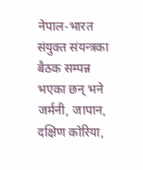नेपाल-भारत संयुक्त संयन्त्रका बैठक सम्पन्न भएका छन् भने जर्मनी, जापान, दक्षिण कोरिया,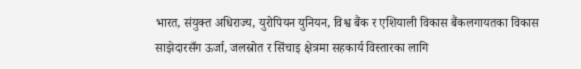भारत, संयुक्त अधिराज्य, युरोपियन युनियन, विश्व बैंक र एशियाली विकास बैंकलगायतका विकास साझेदारसँग ऊर्जा, जलस्रोत र सिंचाइ क्षेत्रमा सहकार्य विस्तारका लागि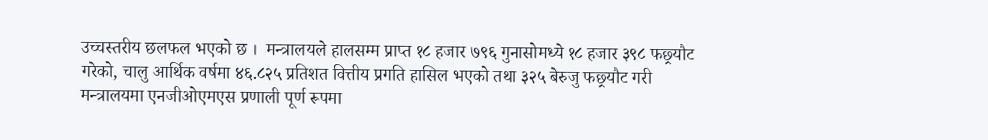उच्चस्तरीय छलफल भएको छ ।  मन्त्रालयले हालसम्म प्राप्त १८ हजार ७९६ गुनासोमध्ये १८ हजार ३९८ फछ्र्यौट गरेको, चालु आर्थिक वर्षमा ४६.८२५ प्रतिशत वित्तीय प्रगति हासिल भएको तथा ३२५ बेरुजु फछ्र्यौट गरी मन्त्रालयमा एनजीओएमएस प्रणाली पूर्ण रूपमा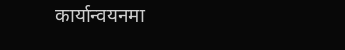कार्यान्वयनमा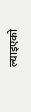ल्याइएको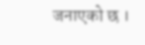जनाएको छ ।